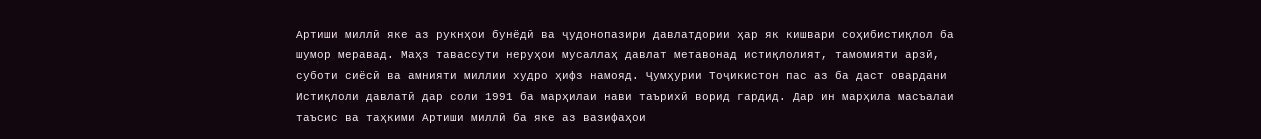Артиши миллӣ яке аз рукнҳои бунёдӣ ва ҷудонопазири давлатдории ҳар як кишвари соҳибистиқлол ба шумор меравад. Маҳз тавассути неруҳои мусаллаҳ давлат метавонад истиқлолият, тамомияти арзӣ, суботи сиёсӣ ва амнияти миллии худро ҳифз намояд. Ҷумҳурии Тоҷикистон пас аз ба даст овардани Истиқлоли давлатӣ дар соли 1991 ба марҳилаи нави таърихӣ ворид гардид. Дар ин марҳила масъалаи таъсис ва таҳкими Артиши миллӣ ба яке аз вазифаҳои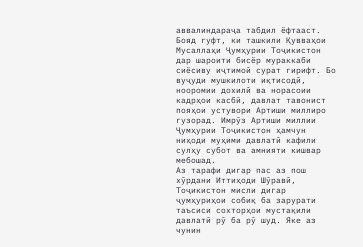аввалиндараҷа табдил ёфтааст.
Бояд гуфт, ки ташкили Қувваҳои Мусаллаҳи Ҷумҳурии Тоҷикистон дар шароити бисёр мураккаби сиёсиву иҷтимоӣ сурат гирифт. Бо вуҷуди мушкилоти иқтисодӣ, нооромии дохилӣ ва норасоии кадрҳои касбӣ, давлат тавонист пояҳои устувори Артиши миллиро гузорад. Имрӯз Артиши миллии Ҷумҳурии Тоҷикистон ҳамчун ниҳоди муҳими давлатӣ кафили сулҳу субот ва амнияти кишвар мебошад.
Аз тарафи дигар пас аз пош хӯрдани Иттиҳоди Шӯравӣ, Тоҷикистон мисли дигар ҷумҳуриҳои собиқ ба зарурати таъсиси сохторҳои мустақили давлатӣ рӯ ба рӯ шуд. Яке аз чунин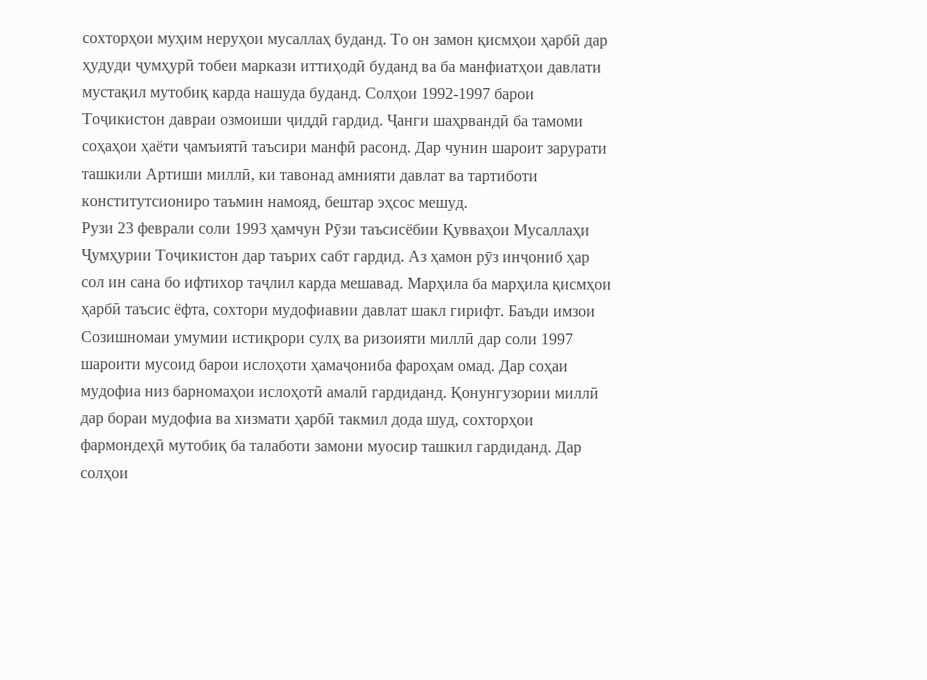сохторҳои муҳим неруҳои мусаллаҳ буданд. То он замон қисмҳои ҳарбӣ дар ҳудуди ҷумҳурӣ тобеи маркази иттиҳодӣ буданд ва ба манфиатҳои давлати мустақил мутобиқ карда нашуда буданд. Солҳои 1992-1997 барои Тоҷикистон давраи озмоиши ҷиддӣ гардид. Ҷанги шаҳрвандӣ ба тамоми соҳаҳои ҳаёти ҷамъиятӣ таъсири манфӣ расонд. Дар чунин шароит зарурати ташкили Артиши миллӣ, ки тавонад амнияти давлат ва тартиботи конститутсиониро таъмин намояд, бештар эҳсос мешуд.
Рузи 23 феврали соли 1993 ҳамчун Рӯзи таъсисёбии Қувваҳои Мусаллаҳи Ҷумҳурии Тоҷикистон дар таърих сабт гардид. Аз ҳамон рӯз инҷониб ҳар сол ин сана бо ифтихор таҷлил карда мешавад. Марҳила ба марҳила қисмҳои ҳарбӣ таъсис ёфта, сохтори мудофиавии давлат шакл гирифт. Баъди имзои Созишномаи умумии истиқрори сулҳ ва ризоияти миллӣ дар соли 1997 шароити мусоид барои ислоҳоти ҳамаҷониба фароҳам омад. Дар соҳаи мудофиа низ барномаҳои ислоҳотӣ амалӣ гардиданд. Қонунгузории миллӣ дар бораи мудофиа ва хизмати ҳарбӣ такмил дода шуд, сохторҳои фармондеҳӣ мутобиқ ба талаботи замони муосир ташкил гардиданд. Дар солҳои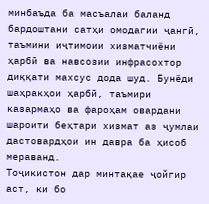минбаъда ба масъалаи баланд бардоштани сатҳи омодагии ҷангӣ, таъмини иҷтимоии хизматчиёни ҳарбӣ ва навсозии инфрасохтор диққати махсус дода шуд. Бунёди шаҳракҳои ҳарбӣ, таъмири казармаҳо ва фароҳам овардани шароити беҳтари хизмат аз ҷумлаи дастовардҳои ин давра ба ҳисоб мераванд.
Тоҷикистон дар минтақае ҷойгир аст, ки бо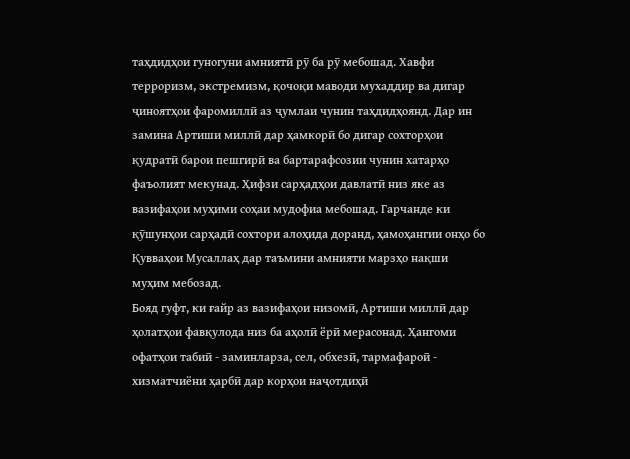таҳдидҳои гуногуни амниятӣ рӯ ба рӯ мебошад. Хавфи терроризм, экстремизм, қочоқи маводи мухаддир ва дигар ҷиноятҳои фаромиллӣ аз ҷумлаи чунин таҳдидҳоянд. Дар ин замина Артиши миллӣ дар ҳамкорӣ бо дигар сохторҳои қудратӣ барои пешгирӣ ва бартарафсозии чунин хатарҳо фаъолият мекунад. Ҳифзи сарҳадҳои давлатӣ низ яке аз вазифаҳои муҳими соҳаи мудофиа мебошад. Гарчанде ки қӯшунҳои сарҳадӣ сохтори алоҳида доранд, ҳамоҳангии онҳо бо Қувваҳои Мусаллаҳ дар таъмини амнияти марзҳо нақши муҳим мебозад.
Бояд гуфт, ки ғайр аз вазифаҳои низомӣ, Артиши миллӣ дар ҳолатҳои фавқулода низ ба аҳолӣ ёрӣ мерасонад. Ҳангоми офатҳои табиӣ - заминларза, сел, обхезӣ, тармафароӣ - хизматчиёни ҳарбӣ дар корҳои наҷотдиҳӣ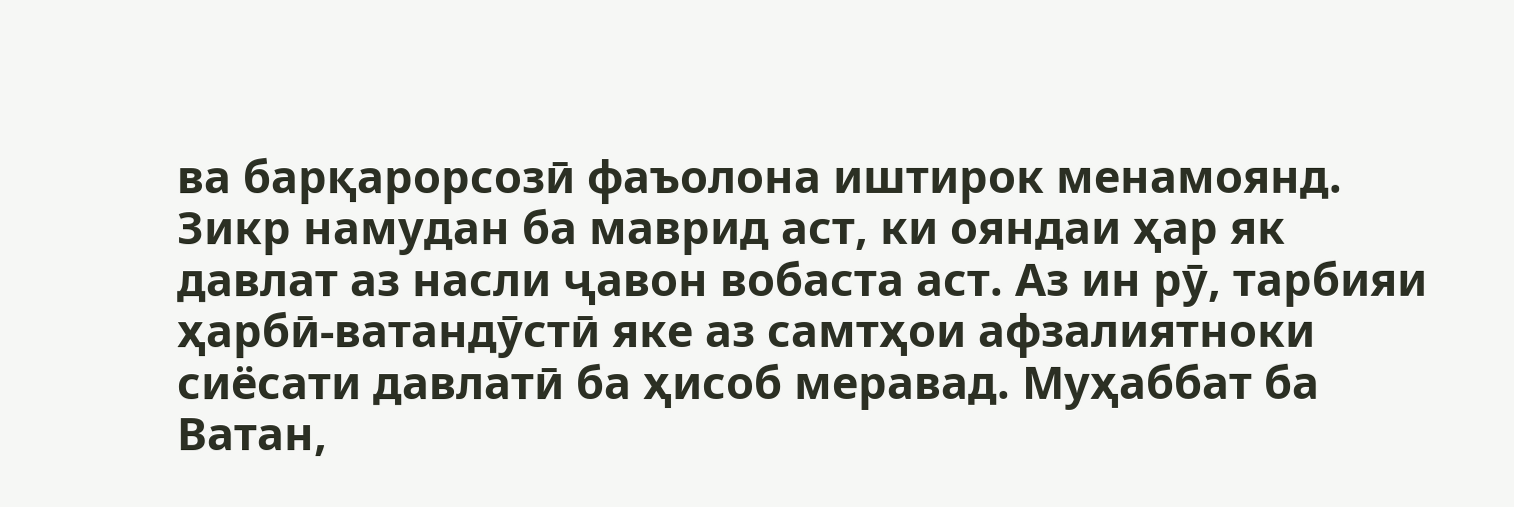ва барқарорсозӣ фаъолона иштирок менамоянд.
Зикр намудан ба маврид аст, ки ояндаи ҳар як давлат аз насли ҷавон вобаста аст. Аз ин рӯ, тарбияи ҳарбӣ-ватандӯстӣ яке аз самтҳои афзалиятноки сиёсати давлатӣ ба ҳисоб меравад. Муҳаббат ба Ватан,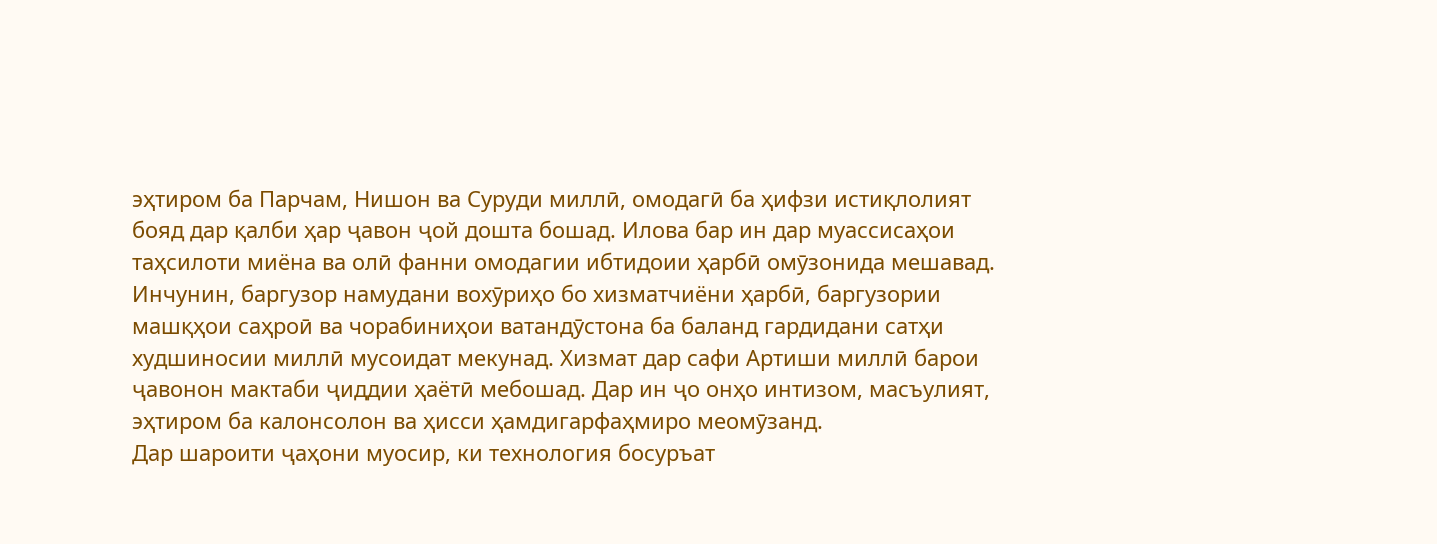эҳтиром ба Парчам, Нишон ва Суруди миллӣ, омодагӣ ба ҳифзи истиқлолият бояд дар қалби ҳар ҷавон ҷой дошта бошад. Илова бар ин дар муассисаҳои таҳсилоти миёна ва олӣ фанни омодагии ибтидоии ҳарбӣ омӯзонида мешавад. Инчунин, баргузор намудани вохӯриҳо бо хизматчиёни ҳарбӣ, баргузории машқҳои саҳроӣ ва чорабиниҳои ватандӯстона ба баланд гардидани сатҳи худшиносии миллӣ мусоидат мекунад. Хизмат дар сафи Артиши миллӣ барои ҷавонон мактаби ҷиддии ҳаётӣ мебошад. Дар ин ҷо онҳо интизом, масъулият, эҳтиром ба калонсолон ва ҳисси ҳамдигарфаҳмиро меомӯзанд.
Дар шароити ҷаҳони муосир, ки технология босуръат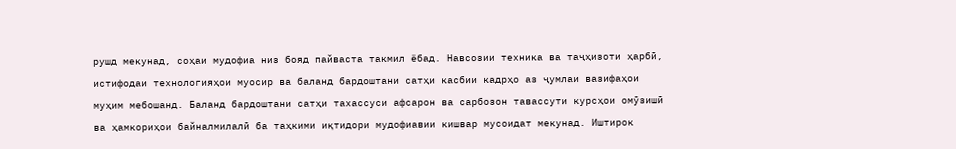рушд мекунад, соҳаи мудофиа низ бояд пайваста такмил ёбад. Навсозии техника ва таҷҳизоти ҳарбӣ, истифодаи технологияҳои муосир ва баланд бардоштани сатҳи касбии кадрҳо аз ҷумлаи вазифаҳои муҳим мебошанд. Баланд бардоштани сатҳи тахассуси афсарон ва сарбозон тавассути курсҳои омӯзишӣ ва ҳамкориҳои байналмилалӣ ба таҳкими иқтидори мудофиавии кишвар мусоидат мекунад. Иштирок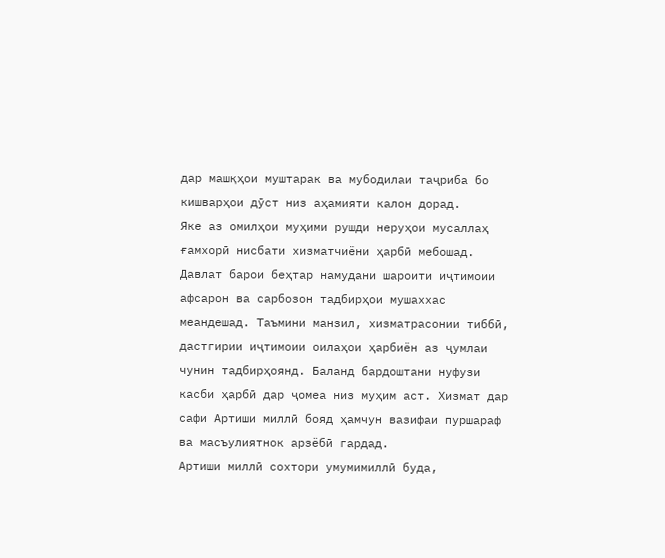дар машқҳои муштарак ва мубодилаи таҷриба бо кишварҳои дӯст низ аҳамияти калон дорад.
Яке аз омилҳои муҳими рушди неруҳои мусаллаҳ ғамхорӣ нисбати хизматчиёни ҳарбӣ мебошад. Давлат барои беҳтар намудани шароити иҷтимоии афсарон ва сарбозон тадбирҳои мушаххас меандешад. Таъмини манзил, хизматрасонии тиббӣ, дастгирии иҷтимоии оилаҳои ҳарбиён аз ҷумлаи чунин тадбирҳоянд. Баланд бардоштани нуфузи касби ҳарбӣ дар ҷомеа низ муҳим аст. Хизмат дар сафи Артиши миллӣ бояд ҳамчун вазифаи пуршараф ва масъулиятнок арзёбӣ гардад.
Артиши миллӣ сохтори умумимиллӣ буда,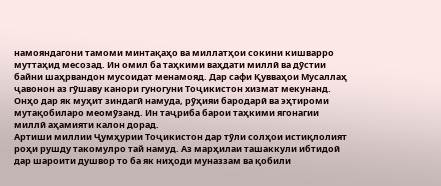намояндагони тамоми минтақаҳо ва миллатҳои сокини кишварро муттаҳид месозад. Ин омил ба таҳкими ваҳдати миллӣ ва дӯстии байни шаҳрвандон мусоидат менамояд. Дар сафи Қувваҳои Мусаллаҳ ҷавонон аз гӯшаву канори гуногуни Тоҷикистон хизмат мекунанд. Онҳо дар як муҳит зиндагӣ намуда, рӯҳияи бародарӣ ва эҳтироми мутақобиларо меомӯзанд. Ин таҷриба барои таҳкими ягонагии миллӣ аҳамияти калон дорад.
Артиши миллии Ҷумҳурии Тоҷикистон дар тӯли солҳои истиқлолият роҳи рушду такомулро тай намуд. Аз марҳилаи ташаккули ибтидоӣ дар шароити душвор то ба як ниҳоди муназзам ва қобили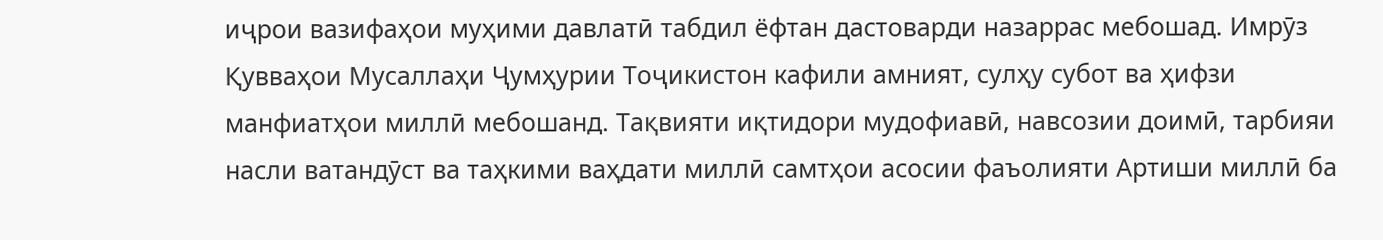иҷрои вазифаҳои муҳими давлатӣ табдил ёфтан дастоварди назаррас мебошад. Имрӯз Қувваҳои Мусаллаҳи Ҷумҳурии Тоҷикистон кафили амният, сулҳу субот ва ҳифзи манфиатҳои миллӣ мебошанд. Тақвияти иқтидори мудофиавӣ, навсозии доимӣ, тарбияи насли ватандӯст ва таҳкими ваҳдати миллӣ самтҳои асосии фаъолияти Артиши миллӣ ба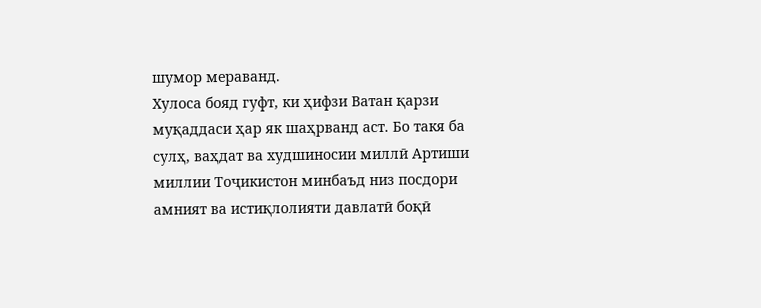шумор мераванд.
Хулоса бояд гуфт, ки ҳифзи Ватан қарзи муқаддаси ҳар як шаҳрванд аст. Бо такя ба сулҳ, ваҳдат ва худшиносии миллӣ Артиши миллии Тоҷикистон минбаъд низ посдори амният ва истиқлолияти давлатӣ боқӣ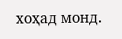хоҳад монд.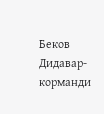Беков Дидавар-корманди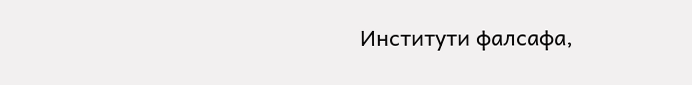Институти фалсафа,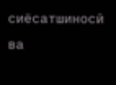сиёсатшиносӣ ва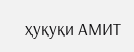ҳуқуқи АМИТ